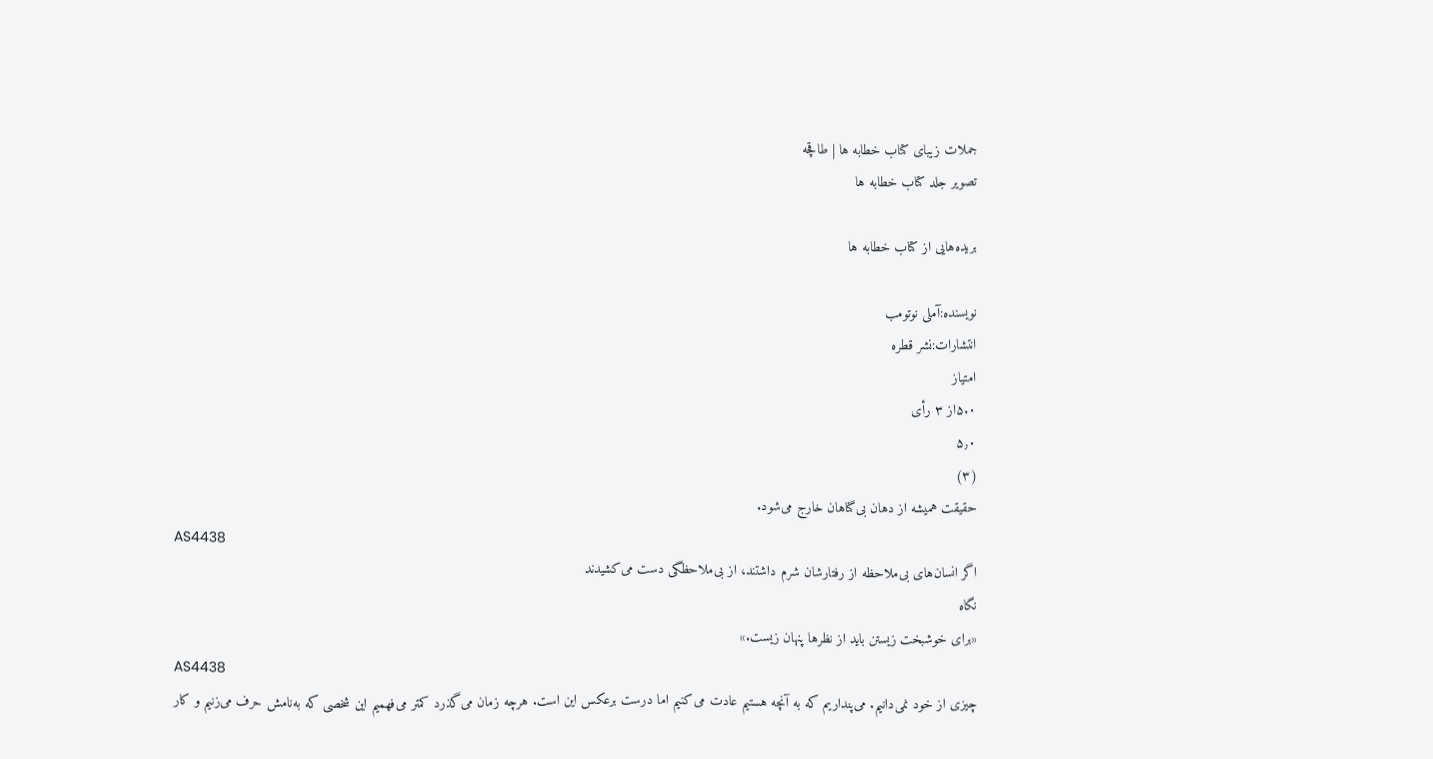جملات زیبای کتاب خطابه ها | طاقچه
تصویر جلد کتاب خطابه ها

بریده‌هایی از کتاب خطابه ها

نویسنده:آملی نوتومب
انتشارات:نشر قطره
امتیاز
۵.۰از ۳ رأی
۵٫۰
(۳)
حقیقت همیشه از دهان بی‌گناهان خارج می‌شود.
AS4438
اگر انسان‌های بی‌ملاحظه از رفتارشان شرم داشتند، از بی‌ملاحظگی دست می‌کشیدند
نگاه
«برای خوشبخت زیستن باید از نظرها پنهان زیست.»
AS4438
چیزی از خود نمی‌دانیم. می‌پنداریم که به آنچه هستیم عادت می‌کنیم اما درست برعکس این است. هرچه زمان می‌گذرد کمتر می‌فهمیم این شخصی که به‌نامش حرف می‌زنیم و کار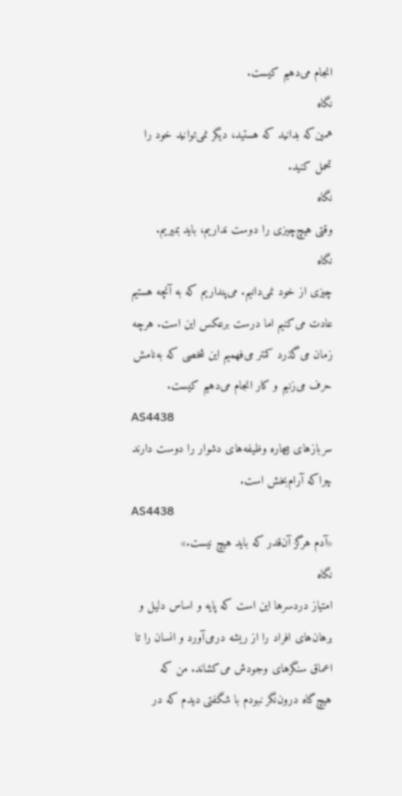انجام می‌دهیم کیست.
نگاه
همین‌که بدانید که هستید، دیگر نمی‌توانید خود را تحمل کنید.
نگاه
وقتی هیچ‌چیزی را دوست نداریم، باید بمیریم.
نگاه
چیزی از خود نمی‌دانیم. می‌پنداریم که به آنچه هستیم عادت می‌کنیم اما درست برعکس این است. هرچه زمان می‌گذرد کمتر می‌فهمیم این شخصی که به‌نامش حرف می‌زنیم و کار انجام می‌دهیم کیست.
AS4438
سربازهای بیچاره وظیفه‌های دشوار را دوست دارند چراکه آرام‌بخش است.
AS4438
«آدم هرگز آن‌قدر که باید هیچ نیست.»
نگاه
امتیاز دردسرها این است که پایه و اساس دلیل و برهان‌های افراد را از ریشه درمی‌آورد و انسان را تا اعماق سنگرهای وجودش می‌کشاند. من که هیچ‌گاه درون‌نگر نبودم با شگفتی دیدم که در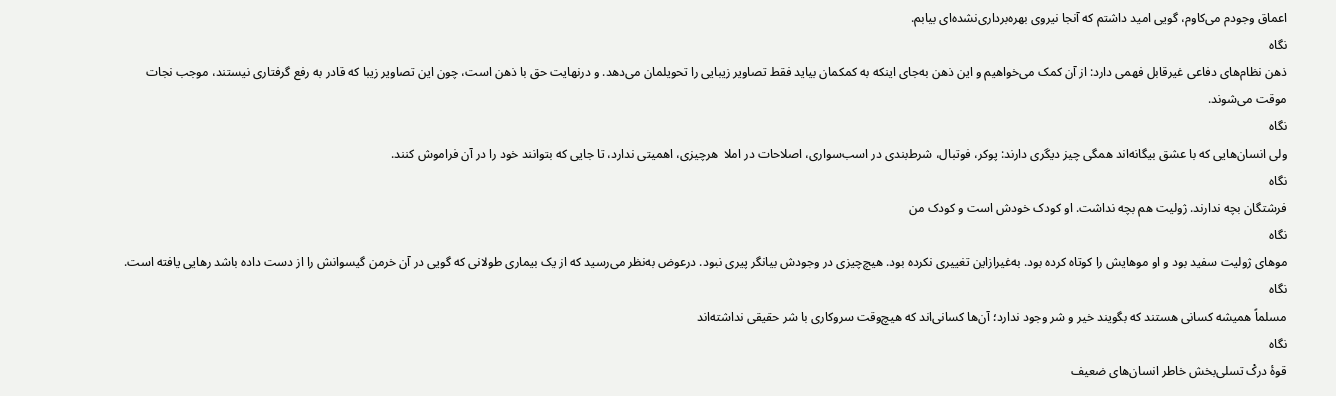اعماق وجودم می‌کاوم، گویی امید داشتم که آنجا نیروی بهره‌برداری‌نشده‌ای بیابم.
نگاه
ذهن نظام‌های دفاعی غیرقابل فهمی دارد: از آن کمک می‌خواهیم و این ذهن به‌جای اینکه به کمکمان بیاید فقط تصاویر زیبایی را تحویلمان می‌دهد. و درنهایت حق با ذهن است، چون این تصاویر زیبا که قادر به رفع گرفتاری نیستند، موجب نجات موقت می‌شوند.
نگاه
ولی انسان‌هایی که با عشق بیگانه‌اند همگی چیز دیگری دارند: پوکر، فوتبال، شرط‌بندی در اسب‌سواری، اصلاحات در املا  هرچیزی، اهمیتی ندارد، تا جایی که بتوانند خود را در آن فراموش کنند.
نگاه
فرشتگان بچه ندارند. ژولیت هم بچه نداشت. او کودک خودش است و کودک من
نگاه
موهای ژولیت سفید بود و او موهایش را کوتاه کرده بود. به‌غیرازاین تغییری نکرده بود. هیچ‌چیزی در وجودش بیانگر پیری نبود. درعوض به‌نظر می‌رسید که از یک بیماری طولانی که گویی در آن خرمن گیسوانش را از دست داده باشد رهایی یافته است.
نگاه
مسلماً همیشه کسانی هستند که بگویند خیر و شر وجود ندارد؛ آن‌ها کسانی‌اند که هیچ‌وقت سروکاری با شر حقیقی نداشته‌اند
نگاه
قوهٔ درکْ تسلی‌بخش خاطر انسان‌های ضعیف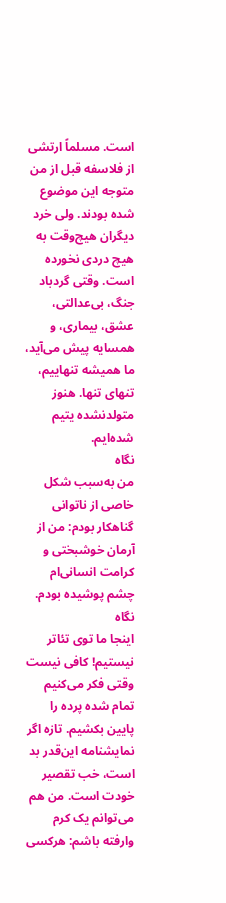است. مسلماً ارتشی از فلاسفه قبل از من متوجه این موضوع شده بودند. ولی خرد دیگران هیچ‌وقت به هیچ دردی نخورده است. وقتی گردباد جنگ، بی‌عدالتی، عشق، بیماری، و همسایه پیش می‌آید، ما همیشه تنهاییم، تنهای تنها. هنوز متولدنشده یتیم شده‌ایم.
نگاه
من به‌سبب شکل خاصی از ناتوانی گناهکار بودم: من از آرمان خوشبختی و کرامت انسانی‌ام چشم پوشیده بودم.
نگاه
اینجا ما توی تئاتر نیستیم! کافی نیست وقتی فکر می‌کنیم تمام شده پرده را پایین بکشیم. تازه اگر نمایشنامه این‌قدر بد است، خب تقصیر خودت است. من هم می‌توانم یک کرم وارفته باشم: هرکسی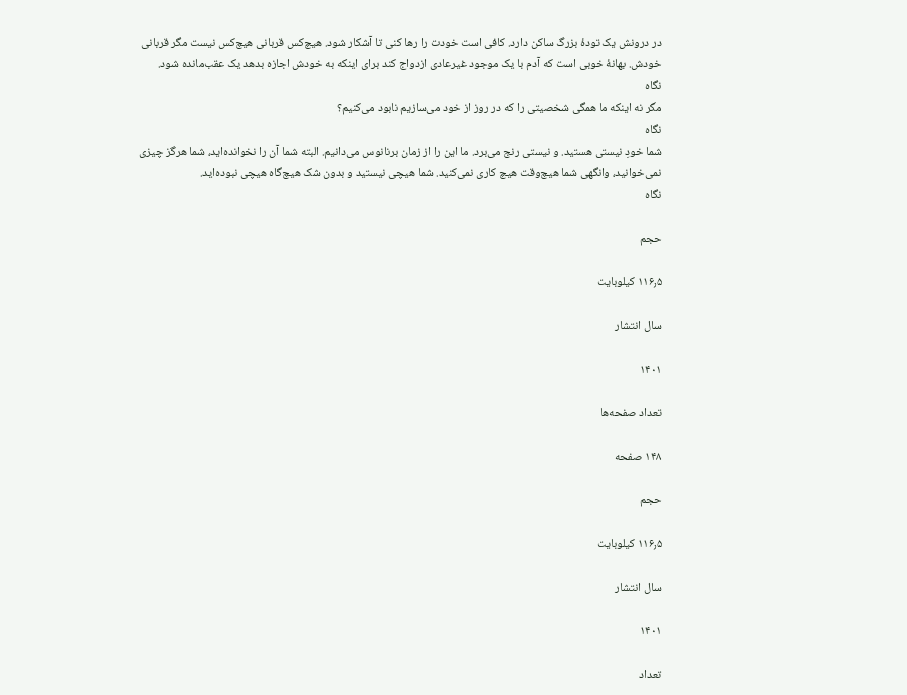در درونش یک تودهٔ بزرگ ساکن دارد. کافی است خودت را رها کنی تا آشکار شود. هیچ‌کس قربانی هیچ‌کس نیست مگر قربانی خودش. بهانهٔ خوبی است که آدم با یک موجود غیرعادی ازدواج کند برای اینکه به خودش اجازه بدهد یک عقب‌مانده شود.
نگاه
مگر نه اینکه ما همگی شخصیتی را که در روز از خود می‌سازیم نابود می‌کنیم؟
نگاه
شما خودِ نیستی هستید. و نیستی رنج می‌برد. ما این را از زمان برنانوس می‌دانیم. البته شما آن را نخوانده‌اید، شما هرگز چیزی نمی‌خوانید، وانگهی شما هیچ‌وقت هیچ کاری نمی‌کنید. شما هیچی نیستید و بدون شک هیچ‌گاه هیچی نبوده‌اید.
نگاه

حجم

۱۱۶٫۵ کیلوبایت

سال انتشار

۱۴۰۱

تعداد صفحه‌ها

۱۴۸ صفحه

حجم

۱۱۶٫۵ کیلوبایت

سال انتشار

۱۴۰۱

تعداد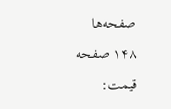صفحه‌ها

۱۴۸ صفحه

قیمت: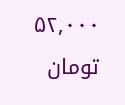۵۲,۰۰۰
تومان